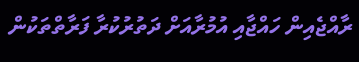ރާއްޖެއިން ހައްޖާއި އުމުރާއަށް ދަތުރުކުރާ ފަރާތްތަކުން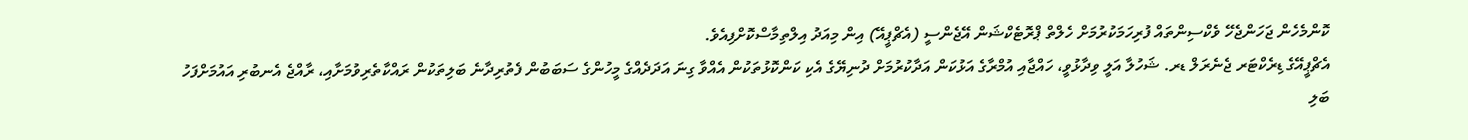ކޮންމެހެން ޖަހަންޖެހޭ ވެކްސިންތައް ފުރިހަމަކުރުމަށް ހެލްތް ޕްރޮޓެކްޝަން އޭޖެންސީ (އެޗްޕީއޭ) އިން މިއަދު އިލްތިމާސްކޮށްފިއެވެ.
އެޗްޕީއޭގެ ޑިރެކްޓަރ ޖެނެރަލް ޑރ. ޝަހުލާ އަލީ ވިދާޅުވީ، ހައްޖާއި އުމްރާގެ އަޅުކަން އަދާކުރުމަށް ދުނިޔޭގެ އެކި ކަންކޮޅުތަކުން އެއްވާ ގިނަ އަދަދެއްގެ މީހުންގެ ސަބަބުން ފެތުރިދާނެ ބަލިތަކުން ރައްކާތެރިވުމަށާއި، ރާއްޖެ އެނބުރި އައުމަށްފަހު ބަލި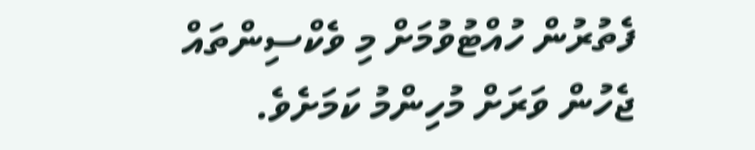ފެތުރުން ހުއްޓުވުމަށް މި ވެކްސިންތައް ޖެހުން ވަރަށް މުހިންމު ކަމަށެވެ.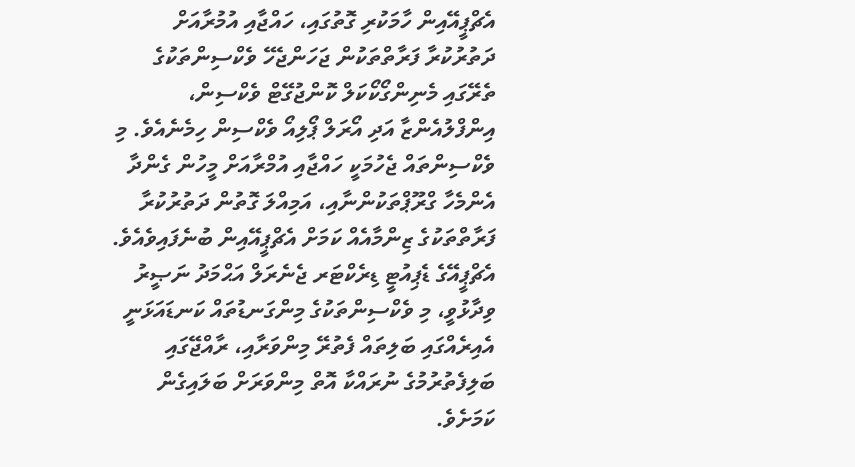އެޗްޕީއޭއިން ހާމަކުރި ގޮތުގައި، ހައްޖާއި އުމުރާއަށް ދަތުރުކުރާ ފަރާތްތަކުން ޖަހަންޖެހޭ ވެކްސިންތަކުގެ ތެރޭގައި މެނިންގޯކޯކަލް ކޮންޖުގޭޓް ވެކްސިން، އިންފްލުއެންޒާ އަދި އޯރަލް ޕޯލިއޯ ވެކްސިން ހިމެނެއެވެ. މި ވެކްސިންތައް ޖެހުމަކީ ހައްޖާއި އުމްރާއަށް މީހުން ގެންދާ އެންމެހާ ގްރޫޕްތަކުންނާއި، އަމިއްލަ ގޮތުން ދަތުރުކުރާ ފަރާތްތަކުގެ ޒިންމާއެއް ކަމަށް އެޗްޕީއޭއިން ބުނެފައިވެއެވެ.
އެޗްޕީއޭގެ ޑެޕިއުޓީ ޑިރެކްޓަރ ޖެނެރަލް އަޙްމަދު ނަޞީރު ވިދާޅުވީ، މި ވެކްސިންތަކުގެ މިންގަނޑުތައް ކަނޑައަޅަނީ އެއިރެއްގައި ބަލިތައް ފެތުރޭ މިންވަރާއި، ރާއްޖޭގައި ބަލިފެތުރުމުގެ ނުރައްކާ އޮތް މިންވަރަށް ބަލައިގެން ކަމަށެވެ.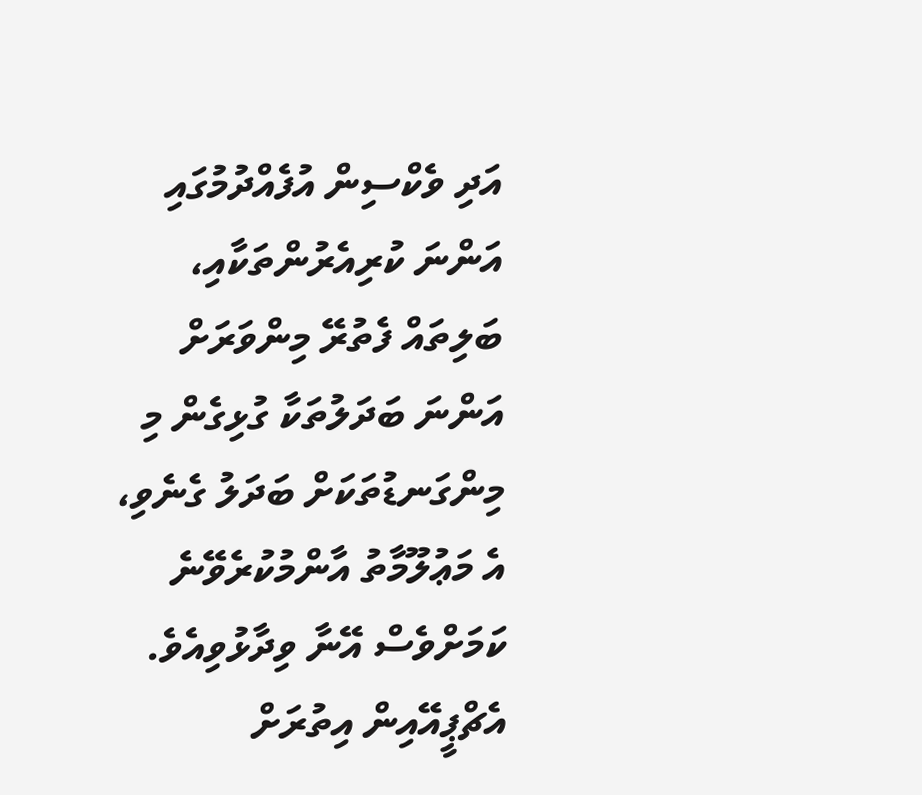އަދި ވެކްސިން އުފެއްދުމުގައި އަންނަ ކުރިއެރުންތަކާއި، ބަލިތައް ފެތުރޭ މިންވަރަށް އަންނަ ބަދަލުތަކާ ގުޅިގެން މި މިންގަނޑުތަކަށް ބަދަލު ގެނެވި، އެ މަޢުލޫމާތު އާންމުކުރެވޭނެ ކަމަށްވެސް އޭނާ ވިދާޅުވިއެވެ.
އެޗްޕީއޭއިން އިތުރަށް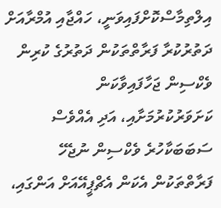އިލްތިމާސްކޮށްފައިވަނީ، ހައްޖާއި އުމްރާއަށް ދަތުރުކުރާ ފަރާތްތަކުން ދަތުރުގެ ކުރިން ވެކްސިން ޖަހާފައިވާކަން ކަށަވަރުކުރުމަށާއި، އަދި އެއްވެސް ސަބަބަކާހުރެ ވެކްސިން ނުޖެހޭ ފަރާތްތަކުން އެކަން އެޗްޕީއޭއަށް އަންގައި،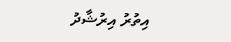އިތުރު އިރުޝާދު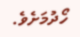ހޯދުމަށެވެ.